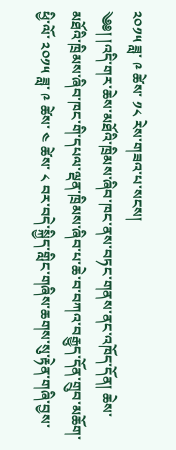༢༠༡༥ ཟླ་ ༩ ཚེས་ ༡༨ རེས་གཟའ་པ་སངས།
༄༅། །འདི་གར་ཆེས་མཐོའི་ཁྲིམས་ཞིབ་ཁང་ནས་བཏང་གནས་ནང་འཁོད་དོན། ཆེས་མཐོའི་ཁྲིམས་ཞིབ་ཁང་གི་དཔལ་ལྡན་ཁྲིམས་ཞིབ་པ་ཆེ་བ་བཀའ་བརྒྱུད་དོན་གྲུབ་མཆོག་ཕྱི་ལོ་ ༢༠༡༥ ཟླ་ ༩ ཚེས་ ༤ ཚེས་ ༨ བར་བདེ་སྐྱིད་གླིང་གཞིས་ཆགས་སུ་རྟེན་གཞི་བྱས་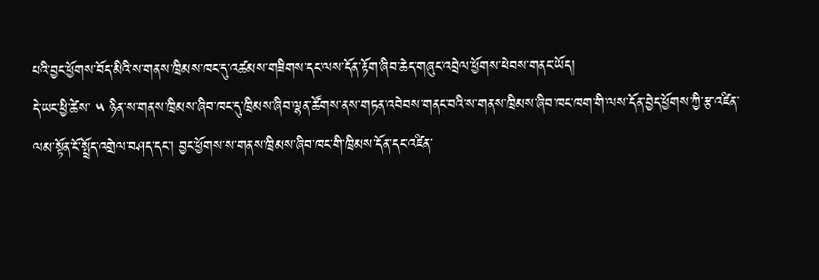པའི་བྱང་ཕྱོགས་བོད་མིའི་ས་གནས་ཁྲིམས་ཁང་དུ་འཚམས་གཟིགས་དང་ལས་དོན་རྟོག་ཞིབ་ཆེད་གཞུང་འབྲེལ་ཕྱོགས་ཕེབས་གནང་ཡོད།
དེ་ཡང་ཕྱི་ཚེས་ ༥ ཉིན་ས་གནས་ཁྲིམས་ཞིབ་ཁང་དུ་ཁྲིམས་ཞིབ་ལྷན་ཚོགས་ནས་གཏན་འབེབས་གནང་བའི་ས་གནས་ཁྲིམས་ཞིབ་ཁང་ཁག་གི་ལས་དོན་བྱེད་ཕྱོགས་ཀྱི་རྩ་འཛིན་ལམ་སྟོན་ངོ་སྤྲོད་འགྲེལ་བཤད་དང་། བྱང་ཕྱོགས་ས་གནས་ཁྲིམས་ཞིབ་ཁང་གི་ཁྲིམས་དོན་དང་འཛིན་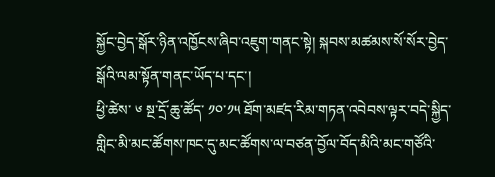སྐྱོང་བྱེད་སྒོར་ཉིན་འཁྱོངས་ཞིབ་འཇུག་གནང་སྟེ། སྐབས་མཚམས་སོ་སོར་བྱེད་སྒོའི་ལམ་སྟོན་གནང་ཡོད་པ་དང་།
ཕྱི་ཚེས་ ༦ སྔ་དྲོ་ཆུ་ཚོད་ ༡༠་༡༥ ཐོག་མཛད་རིམ་གཏན་འབེབས་ལྟར་བདེ་སྐྱིད་གླིང་མི་མང་ཚོགས་ཁང་དུ་མང་ཚོགས་ལ་བཙན་བྱོལ་བོད་མིའི་མང་གཙོའི་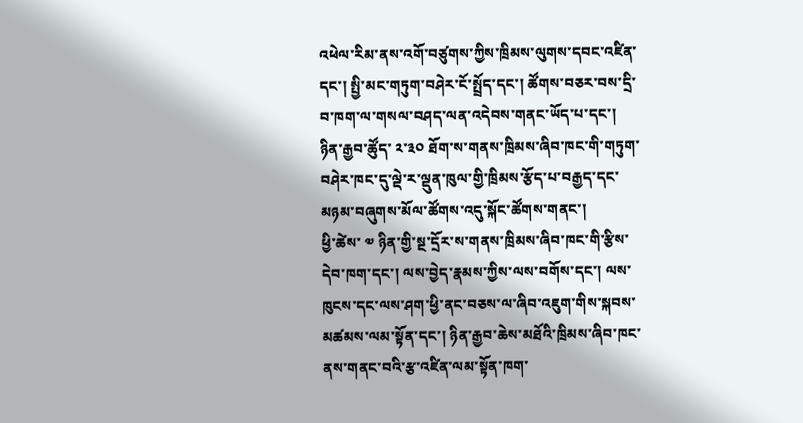འཕེལ་རིམ་ནས་འགོ་བཙུགས་ཀྱིས་ཁྲིམས་ལུགས་དབང་འཛིན་དང་། སྤྱི་མང་གཏུག་བཤེར་ངོ་སྤྲོད་དང་། ཚོགས་བཅར་བས་དྲི་བ་ཁག་ལ་གསལ་བཤད་ལན་འདེབས་གནང་ཡོད་པ་དང་། ཉིན་རྒྱབ་ཚོུད་ ༢་༣༠ ཐོག་ས་གནས་ཁྲིམས་ཞིབ་ཁང་གི་གཏུག་བཤེར་ཁང་དུ་ལྡེ་ར་ལྡུན་ཁུལ་གྱི་ཁྲིམས་རྩོད་པ་བརྒྱད་དང་མཉམ་བཞུགས་མོལ་ཚོགས་འདུ་སྐོང་ཚོགས་གནང་།
ཕྱི་ཚེས་ ༧ ཉིན་གྱི་སྔ་དྲོར་ས་གནས་ཁྲིམས་ཞིབ་ཁང་གི་རྩིས་དེབ་ཁག་དང་། ལས་བྱེད་རྣམས་ཀྱིས་ལས་བགོས་དང་། ལས་ཁུངས་དང་ལས་ཤག་ཕྱི་ནང་བཅས་ལ་ཞིབ་འཇུག་གིས་སྐབས་མཚམས་ལམ་སྟོན་དང་། ཉིན་རྒྱབ་ཆེས་མཐོའི་ཁྲིམས་ཞིབ་ཁང་ནས་གནང་བའི་རྩ་འཛིན་ལམ་སྟོན་ཁག་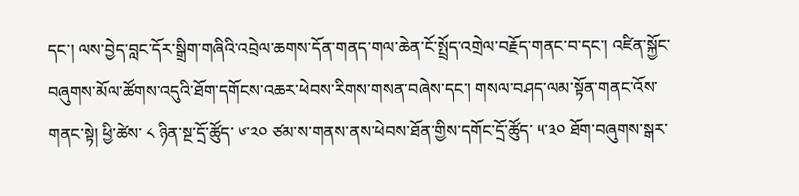དང་། ལས་བྱེད་བླང་དོར་སྒྲིག་གཞིའི་འབྲེལ་ཆགས་དོན་གནད་གལ་ཆེན་ངོ་སྤྲོད་འགྲེལ་བརྗོད་གནང་བ་དང་། འཛིན་སྐྱོང་བཞུགས་མོལ་ཚོགས་འདུའི་ཐོག་དགོངས་འཆར་ཕེབས་རིགས་གསན་བཞེས་དང་། གསལ་བཤད་ལམ་སྟོན་གནང་འོས་གནང་སྟེ། ཕྱི་ཚེས་ ༨ ཉིན་སྔ་དྲོ་ཚོུད་ ༦་༢༠ ཙམ་ས་གནས་ནས་ཕེབས་ཐོན་གྱིས་དགོང་དྲོ་ཚོུད་ ༥་༣༠ ཐོག་བཞུགས་སྒར་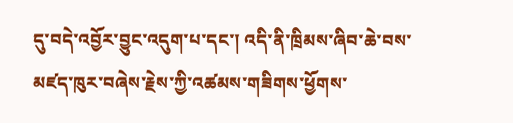དུ་བདེ་འབྱོར་བྱུང་འདུག་པ་དང་། འདི་ནི་ཁྲིམས་ཞིབ་ཆེ་བས་མཛད་ཁུར་བཞེས་རྗེས་ཀྱི་འཚམས་གཟིགས་ཕྱོགས་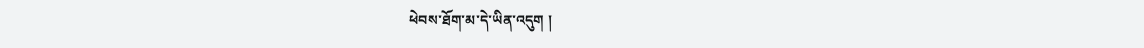ཕེབས་ཐོག་མ་དེ་ཡིན་འདུག །